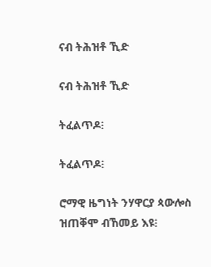ናብ ትሕዝቶ ኺድ

ናብ ትሕዝቶ ኺድ

ትፈልጥዶ፧

ትፈልጥዶ፧

ሮማዊ ዜግነት ንሃዋርያ ጳውሎስ ዝጠቐሞ ብኸመይ እዩ፧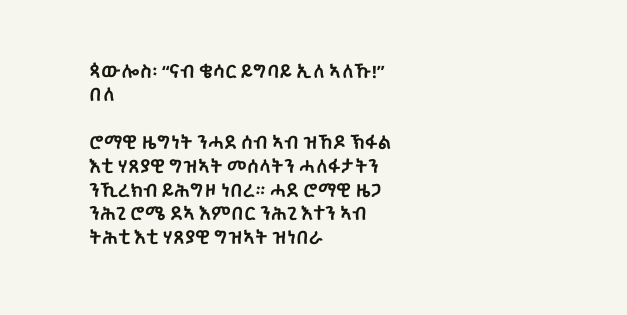ጳውሎስ፡ “ናብ ቄሳር ይግባይ ኢለ ኣለኹ!” በለ

ሮማዊ ዜግነት ንሓደ ሰብ ኣብ ዝኸዶ ኽፋል እቲ ሃጸያዊ ግዝኣት መሰላትን ሓለፋታትን ንኺረክብ ይሕግዞ ነበረ። ሓደ ሮማዊ ዜጋ ንሕጊ ሮሜ ደኣ እምበር ንሕጊ እተን ኣብ ትሕቲ እቲ ሃጸያዊ ግዝኣት ዝነበራ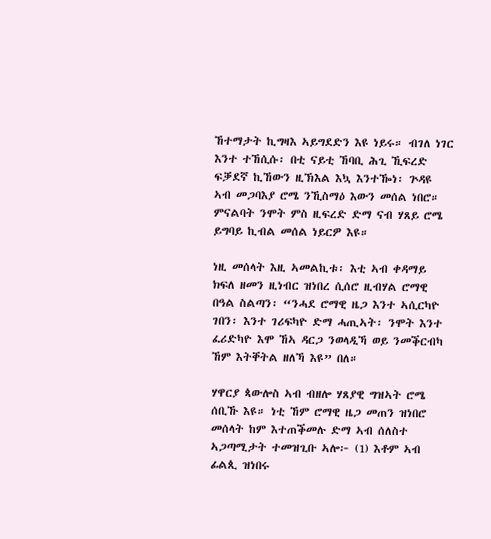ኸተማታት ኪግዛእ ኣይግደድን እዩ ነይሩ። ብገለ ነገር እንተ ተኸሲሱ፡ በቲ ናይቲ ኸባቢ ሕጊ ኺፍረድ ፍቓደኛ ኪኸውን ዚኽእል እኳ እንተዀነ፡ ጕዳዩ ኣብ መጋባእያ ሮሜ ንኺስማዕ እውን መሰል ነበሮ። ምናልባት ንሞት ምስ ዚፍረድ ድማ ናብ ሃጸይ ሮሜ ይግባይ ኪብል መሰል ነይርዎ እዩ።

ነዚ መሰላት እዚ ኣመልኪቱ፡ እቲ ኣብ ቀዳማይ ክፍለ ዘመን ዚነብር ዝነበረ ሲሰሮ ዚብሃል ሮማዊ በዓል ስልጣን፡ “ንሓደ ሮማዊ ዜጋ እንተ ኣሲርካዮ ገበን፡ እንተ ገሪፍካዮ ድማ ሓጢኣት፡ ንሞት እንተ ፈሪድካዮ እሞ ኸኣ ዳርጋ ንወላዲኻ ወይ ንመቕርብካ ኸም እትቐትል ዘለኻ እዩ” በለ።

ሃዋርያ ጳውሎስ ኣብ ብዘሎ ሃጸያዊ ግዝኣት ሮሜ ሰቢኹ እዩ። ነቲ ኸም ሮማዊ ዜጋ መጠን ዝነበሮ መሰላት ከም እተጠቕመሉ ድማ ኣብ ሰለስተ ኣጋጣሚታት ተመዝጊቡ ኣሎ፦ (1) እቶም ኣብ ፊልጲ ዝነበሩ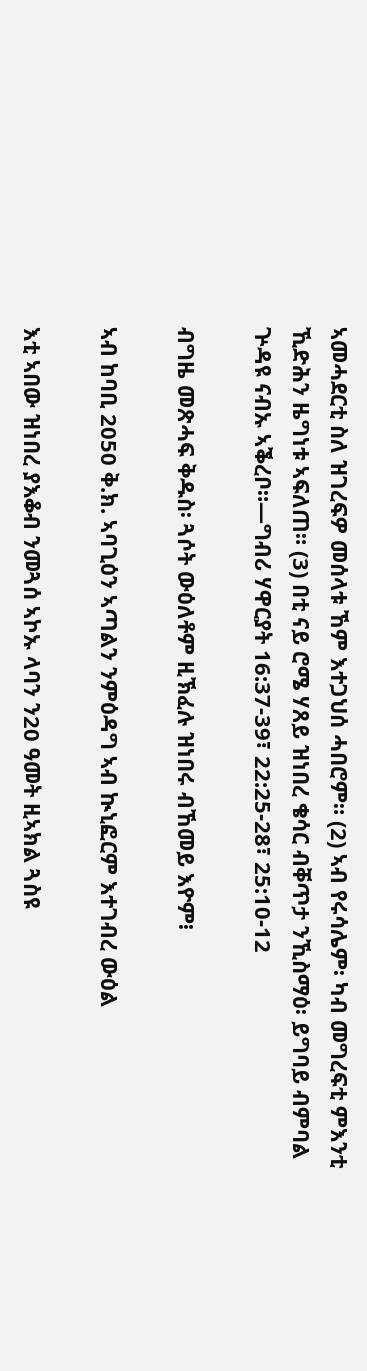ኣመሓደርቲ ስለ ዝገረፍዎ መሰላቱ ኸም እተጋህሰ ሓበሮም። (2) ኣብ የሩሳሌም፡ ካብ መግረፍቲ ምእንቲ ኺድሕን ዜግነቱ ኣፍለጠ። (3) በቲ ናይ ሮሜ ሃጸይ ዝነበረ ቄሳር ብቐጥታ ንኺስማዕ፡ ይግባይ ብምባል ጕዳዩ ናብኡ ኣቕረቦ።—ግብሪ ሃዋርያት 16:37-39፣ 22:25-28፣ 25:10-12

ብግዜ መጽሓፍ ቅዱስ፡ ጓሶት ውዕለቶም ዚኽፈሉ ዝነበሩ ብኸመይ እዮም፧

ኣብ ከባቢ 2050 ቅ.ክ. ኣባጊዕን ኣጣልን ንምዕዳግ ኣብ ኲኒፎርም እተገብረ ውዕል

እቲ ኣበው ዝነበረ ያእቆብ ንመጓሰ ኣኮኡ ላባን ን20 ዓመት ዚኣክል ጓስዩ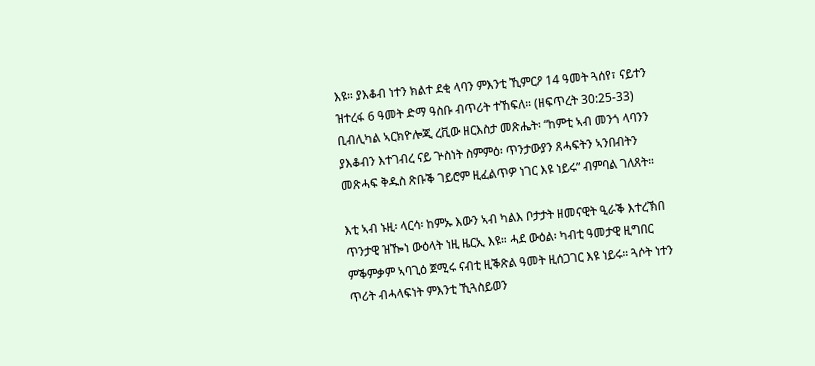እዩ። ያእቆብ ነተን ክልተ ደቂ ላባን ምእንቲ ኺምርዖ 14 ዓመት ጓሰየ፣ ናይተን ዝተረፋ 6 ዓመት ድማ ዓስቡ ብጥሪት ተኸፍለ። (ዘፍጥረት 30:25-33) ቢብሊካል ኣርክዮሎጂ ረቪው ዘርእስታ መጽሔት፡ “ከምቲ ኣብ መንጎ ላባንን ያእቆብን እተገብረ ናይ ጕስነት ስምምዕ፡ ጥንታውያን ጸሓፍትን ኣንበብትን መጽሓፍ ቅዱስ ጽቡቕ ገይሮም ዚፈልጥዎ ነገር እዩ ነይሩ” ብምባል ገለጸት።

እቲ ኣብ ኑዚ፡ ላርሳ፡ ከምኡ እውን ኣብ ካልእ ቦታታት ዘመናዊት ዒራቕ እተረኽበ ጥንታዊ ዝዀነ ውዕላት ነዚ ዜርኢ እዩ። ሓደ ውዕል፡ ካብቲ ዓመታዊ ዚግበር ምቕምቃም ኣባጊዕ ጀሚሩ ናብቲ ዚቕጽል ዓመት ዚሰጋገር እዩ ነይሩ። ጓሶት ነተን ጥሪት ብሓላፍነት ምእንቲ ኺጓስይወን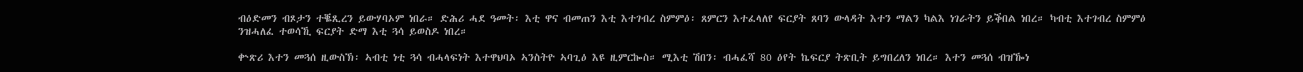ብዕድመን ብጾታን ተቘጺረን ይውሃባኦም ነበራ። ድሕሪ ሓደ ዓመት፡ እቲ ዋና ብመጠን እቲ እተገብረ ስምምዕ፡ ጸምርን እተፈላለየ ፍርያት ጸባን ውላዳት እተን ማልን ካልእ ነገራትን ይቕበል ነበረ። ካብቲ እተገብረ ስምምዕ ንዝሓለፈ ተወሳኺ ፍርያት ድማ እቲ ጓሳ ይወስዶ ነበረ።

ቍጽሪ እተን መጓሰ ዚውስኽ፡ ኣብቲ ነቲ ጓሳ ብሓላፍነት እተዋህባኦ ኣንስትዮ ኣባጊዕ እዩ ዚምርኰስ። ሚእቲ ሽበን፡ ብሓፈሻ 80 ዕየት ኬፍርያ ትጽቢት ይግበረለን ነበረ። እተን መጓሰ ብዝዀነ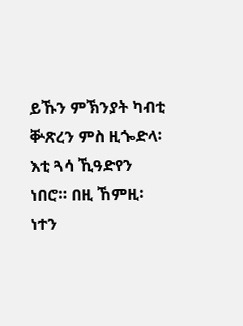ይኹን ምኽንያት ካብቲ ቝጽረን ምስ ዚጐድላ፡ እቲ ጓሳ ኺዓድየን ነበሮ። በዚ ኸምዚ፡ ነተን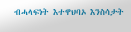ብሓላፍነት እተዋህባኦ እንስሳታት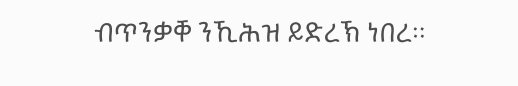ብጥንቃቐ ንኺሕዝ ይድረኽ ነበረ።